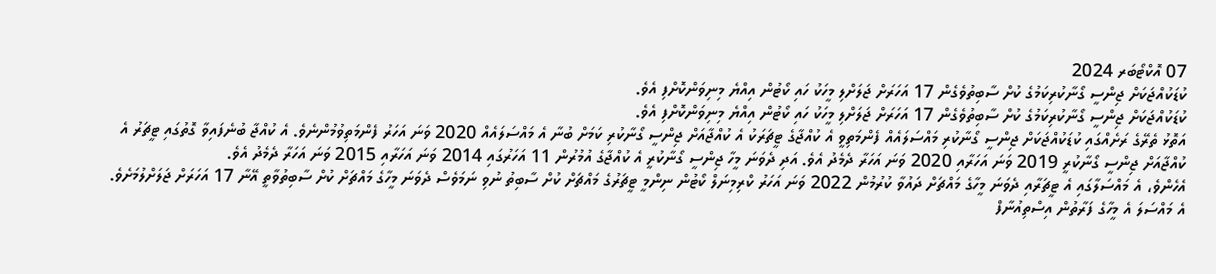07 އޮކްޓޯބަރ 2024
ކުޑަކުއްޖަކަށް ޖިންސީ ގޯނާކުރިކަމުގެ ކުށް ސާބިތުވެގެން 17 އަހަރަށް ޖަލަށްލި މީހަކު ހައި ކޯޓުން އިއްޔެ މިނިވަންކޮށްފި އެވެ.
ކުޑަކުއްޖަކަށް ޖިންސީ ގޯނާކުރިކަމުގެ ކުށް ސާބިތުވެގެން 17 އަހަރަށް ޖަލަށްލި މީހަކު ހައި ކޯޓުން އިއްޔެ މިނިވަންކޮށްފި އެވެ.
އަތޮޅު ތެރޭގެ ރަށެއްގައި ކުޑަކުއްޖަކަށް ޖިންސީ ގޯނާކުރި މައްސަލައެއް ފެންމަތިވީ އެ ކުއްޖާގެ ޓީޗަރަކު އެ ކުއްޖާއަށް ޖިންސީ ގޯނާކުރި ކަމަށް ބުނާ އެ މައްސަލައެއް 2020 ވަނަ އަހަރު ފެންމަތިވުމުންނެވެ. އެ ކުއްޖާ ބުނެފައިވާ ގޮތުގައި ޓީޗަރު އެ ކުއްޖާއަށް ޖިންސީ ގޯނާކުރީ 2019 ވަނަ އަހަރާއި 2020 ވަނަ އަހަރާ ދެމެދު އެވެ. އަދި ދެވަނަ މީހާ ޖިންސީ ގޯނާކުރީ އެ ކުއްޖާގެ އުމުރުން 11 އަހަރުގައި 2014 ވަނަ އަހަރާއި 2015 ވަނަ އަހަރާ ދެމެދު އެވެ.
އެހެންވެ، އެ މައްސަލާގައި އެ ޓީޗަރާއި ދެވަނަ މީހާގެ މައްޗަށް ދައުވާ ކުރުމުން 2022 ވަނަ އަހަރު ކްރިމިނަލް ކޯޓުން ނިންމީ ޓީޗަރުގެ މައްޗަށް ކުށް ސާބިތު ނުވި ނަމަވެސް ދެވަނަ މީހާގެ މައްޗަށް ކުށް ސާބިތުވާތީ އޭނާ 17 އަހަރަށް ޖަލަށްލުމަށެވެ.
އެ މައްސަލަ އެ މީހާގެ ފަރާތުން އިސްތިއުނާފް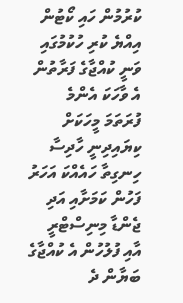ކުރުމުން ހައި ކޯޓުން އިއްޔެ ކުރި ހުކުމުގައި ވަނީ ކުއްޖާގެ ފަރާތުން އެ ވާހަކަ އެންމެ ފުރަތަމަ މީހަކަށް ކިޔައިދިނީ ހާދިސާ ހިނގިތާ ހައެއްކަ އަހަރު ފަހުން ކަމަށާއި އަދި ޖެންޑާ މިނިސްޓްރީ އާއި ފުލުހުން އެ ކުއްޖާގެ ބަޔާން ދެ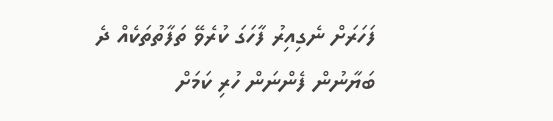ފަހަރަށް ނެގިއިރު ފާހަގަ ކުރެވޭ ތަފާތުތަކެއް ދެ ބަޔާނުން ފެންނަން ހުރި ކަމަށް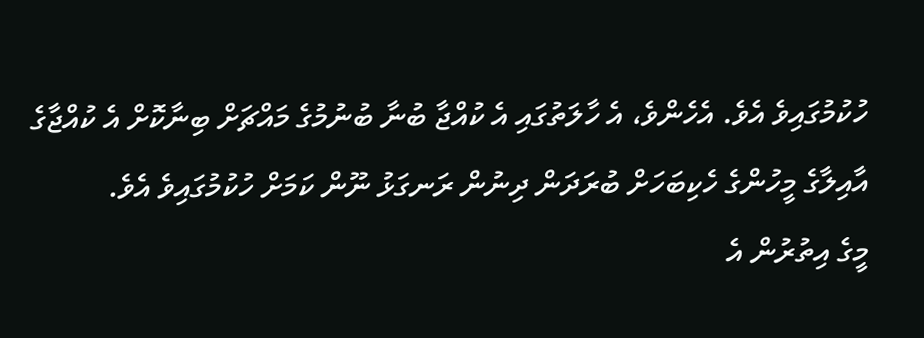ހުކުމުގައިވެ އެވެ. އެހެންވެ، އެ ހާލަތުގައި އެ ކުއްޖާ ބުނާ ބުނުމުގެ މައްޗަށް ބިނާކޮށް އެ ކުއްޖާގެ އާއިލާގެ މީހުންގެ ހެކިބަހަށް ބުރަދަން ދިނުން ރަނގަޅު ނޫން ކަމަށް ހުކުމުގައިވެ އެވެ.
މީގެ އިތުރުން އެ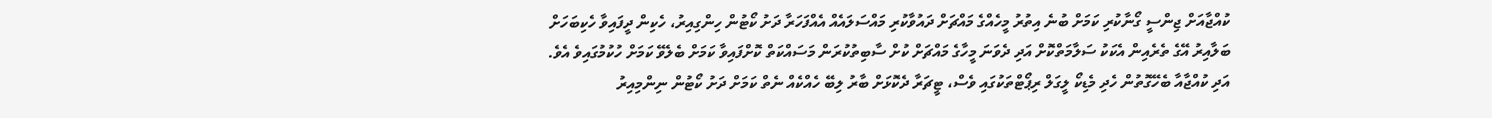ކުއްޖާއަށް ޖިންސީ ގޯނާކުރި ކަމަށް ބުނެ އިތުރު މީހެއްގެ މައްޗަށް ދައުވާކުރި މައްސަލައެއް އެއްފަހަރާ ދަށު ކޯޓުން ހިންގިއިރު، ހެކިން ދީފައިވާ ހެކިބަހަށް ބަލާއިރު އޭގެ ތެރެއިން އެކަކު ސަލާމަތްކޮށް އަދި ދެވަނަ މީހާގެ މައްޗަށް ކުށް ސާބިތުކުރަން މަސައްކަތް ކޮށްފައިވާ ކަމަށް ބެލެވޭ ކަމަށް ހުކުމުގައިވެ އެވެ. އަދި ކުއްޖާއާ ބެހޭގޮތުން ހެދި މެޑިކޯ ލީގަލް ރިޕޯޓްތަކުގައި ވެސް، ޓީޗަރާ ދެކޮޅަށް ބާރު ލިބޭ ހެއްކެއް ނެތް ކަމަށް ދަށު ކޯޓުން ނިންމިއިރު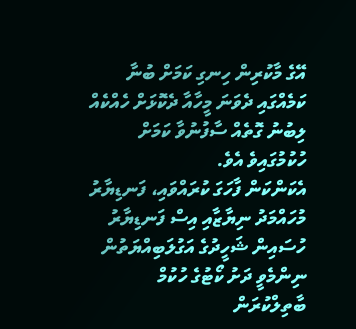އޭގެ މާކުރިން ހިނގި ކަމަށް ބުނާ ކަމެއްގައި ދެވަނަ މީހާއާ ދެކޮޅަށް ހެއްކެއް ލިބުނު ގޮތެއް ސާފުނުވާ ކަމަށް ހުކުމުގައިވެ އެވެ.
އެކަންކަން ފާހަގަ ކުރައްވައި، ފަނޑިޔާރު މުހައްމަދު ނިޔާޒާއި އިސް ފަނޑިޔާރު ހުސައިން ޝަހީދުގެ އަގުލަބިއްޔަތުން ނިންމެވީ ދަށު ކޯޓުގެ ހުކުމް ބާތިލްކުރަން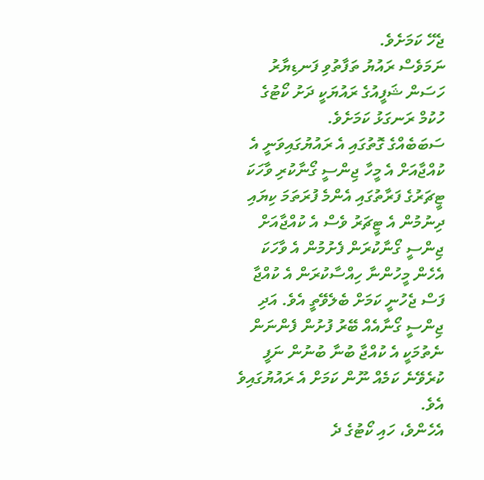ޖެހޭ ކަމަށެވެ.
ނަމަވެސް ރައުޔު ތަފާތުވި ފަނޑިޔާރު ހަސަން ޝަފީއުގެ ރައުޔަކީ ދަށު ކޯޓުގެ ހުކުމް ރަނގަޅު ކަމަށެވެ.
ސަބަބެއްގެ ގޮތުގައި އެ ރައުޔުގައިވަނީ އެ ކުއްޖާއަށް އެ މީހާ ޖިންސީ ގޯނާކުރި ވާހަކަ ޓީޗަރުގެ ފަރާތުގައި އެންމެ ފުރަތަމަ ކިޔައި ދިނުމުން އެ ޓީޗަރު ވެސް އެ ކުއްޖާއަށް ޖިންސީ ގޯނާކުރަން ފެށުމުން އެ ވާހަކަ އެހެން މީހުންނާ ހިއްސާކުރަން އެ ކުއްޖާ ފަސް ޖެހުނީ ކަމަށް ބެލެވޭތީ އެވެ. އަދި ޖިންސީ ގޯނާއެއް ބޭރު ފުށުން ފެންނަން ނެތުމަކީ އެ ކުއްޖާ ބުނާ ބުނުން ނަފީ ކުރެވޭނެ ކަމެއް ނޫން ކަމަށް އެ ރައުޔުގައިވެ އެވެ.
އެހެންވެ، ހައި ކޯޓުގެ ދެ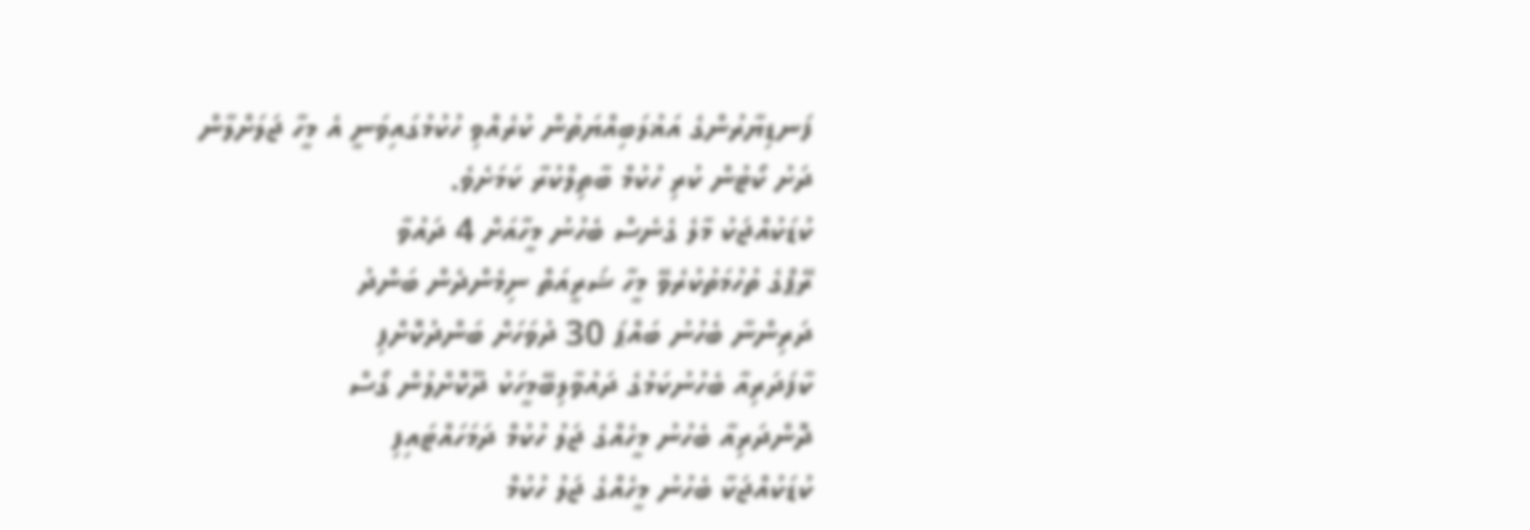ފަނޑިޔާރުންގެ އަޣުލަބިއްޔަތުން ކުރެއްވި ހުކުމުގައިވަނީ އެ މީހާ ޖަލަށްލާން ދަށު ކޯޓުން ކުރި ހުކުމް ބާތިލްކުރާ ކަމަށެވެ.
ކުޑަކުއްޖަކު މާލެ ގެނެސް ބެހުނު މީހާއަށް 4 ދައުވާ
ރޭޕްގެ ތުހުމަތުކުރެވޭ މީހާ ޝަރީއަތް ނިމެންދެން ބަންދު
ދަރިންނާ ބެހުނު ބައްޕަ 30 ދުވަހަށް ބަންދުކޮށްފި
ކާފަދަރިއާ ބެހުނުކަމުގެ ދައުވާލިބޭމީހަކު ދޫކޮށްލުން ގޯސް
ދޮންދަރިއާ ބެހުނު މީހެއްގެ ޖަލު ހުކުމް ދަމަހައްޓައިފި
ކުޑަކުއްޖަކާ ބެހުނު މީހެއްގެ ޖަލު ހުކުމް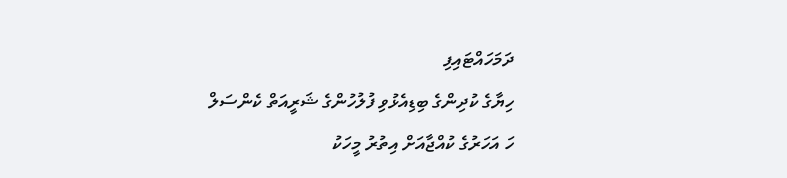ދަމަހައްޓައިފި
ހިޔާގެ ކުދިންގެ ބިޑިއެޅުވި ފުލުހުންގެ ޝަރީއަތް ކެންސަލް
ހަ އަހަރުގެ ކުއްޖާއަށް އިތުރު މީހަކު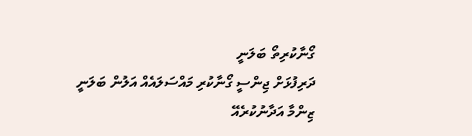ގޯނާކުރިތޯ ބަލަނީ
ދަރިފުޅަށް ޖިންސީ ގޯނާކުރި މައްސަލައެއް އަލުން ބަލަނީ
ޒިންމާ އަދާނުކުރެއޭ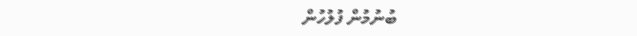ބުނުމުން ފުލުހުން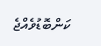ކަންބޮޑުވެއްޖެ